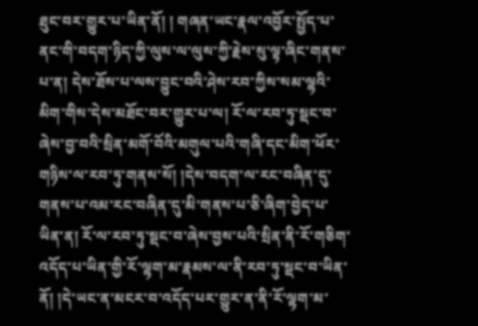ཐུང་བར་གྱུར་པ་ཡིན་ནོ། ། གཞན་ཡང་རྣལ་འབྱོར་སྤྱོད་པ་ནང་གི་བདག་ཉིད་ཀྱི་ལུས་ལ་ལུས་ཀྱི་རྗེས་སུ་ལྟ་ཞིང་གནས་པ་ན། དེས་ཐོས་པ་ལས་བྱུང་བའི་ཤེས་རབ་ཀྱིས་སམ་ལྷའི་མིག་གིས་དེས་མཐོང་བར་གྱུར་པ་ལ། རོ་ལ་རབ་ཏུ་སྡང་བ་ཞེས་བྱ་བའི་སྲིན་མགོ་བོའི་མགུལ་པའི་གཞི་དང་མིག་ཕོར་གཉིས་ལ་རབ་ཏུ་གནས་སོ། །དེས་བདག་ལ་རང་བཞིན་དུ་གནས་པ་འམ་རང་བཞིན་དུ་མི་གནས་པ་ཅི་ཞིག་བྱེད་པ་ཡིན་ན། རོ་ལ་རབ་ཏུ་སྡང་བ་ཞེས་བྱས་པའི་སྲིན་ནི་རོ་གཅིག་འདོད་པ་ཡིན་གྱི་རོ་ལྷག་མ་རྣམས་ལ་ནི་རབ་ཏུ་སྡང་བ་ཡིན་ནོ། །དེ་ཡང་ན་མངར་བ་འདོད་པར་གྱུར་ན་ནི་རོ་ལྷག་མ་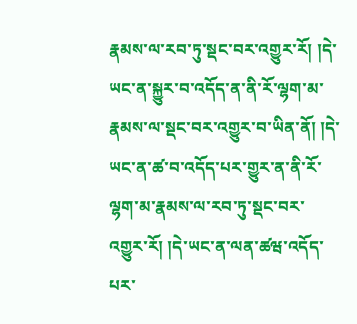རྣམས་ལ་རབ་ཏུ་སྡང་བར་འགྱུར་རོ། །དེ་ཡང་ན་སྐྱུར་བ་འདོད་ན་ནི་རོ་ལྷག་མ་རྣམས་ལ་སྡང་བར་འགྱུར་བ་ཡིན་ནོ། །དེ་ཡང་ན་ཚ་བ་འདོད་པར་གྱུར་ན་ནི་རོ་ལྷག་མ་རྣམས་ལ་རབ་ཏུ་སྡང་བར་འགྱུར་རོ། །དེ་ཡང་ན་ལན་ཚཝ་འདོད་པར་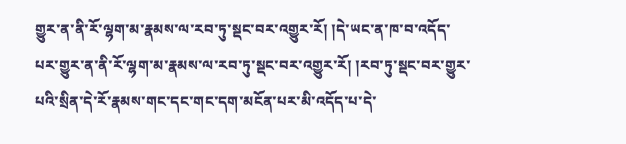གྱུར་ན་ནི་རོ་ལྷག་མ་རྣམས་ལ་རབ་ཏུ་སྡང་བར་འགྱུར་རོ། །དེ་ཡང་ན་ཁ་བ་འདོད་པར་གྱུར་ན་ནི་རོ་ལྷག་མ་རྣམས་ལ་རབ་ཏུ་སྡང་བར་འགྱུར་རོ། །རབ་ཏུ་སྡང་བར་གྱུར་པའི་སྲིན་དེ་རོ་རྣམས་གང་དང་གང་དག་མངོན་པར་མི་འདོད་པ་དེ་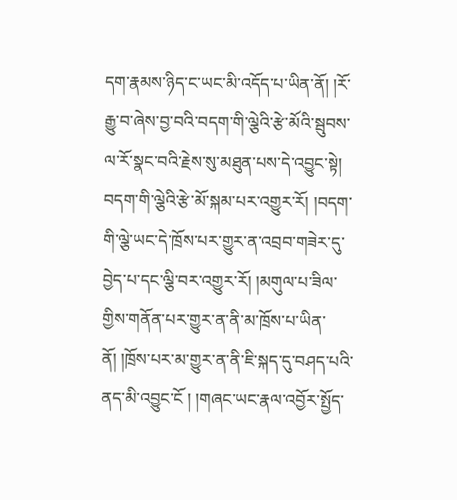དག་རྣམས་ཉིད་ང་ཡང་མི་འདོད་པ་ཡིན་ནོ། །རོ་རྒྱུ་བ་ཞེས་བྱ་བའི་བདག་གི་ལྕེའི་རྩེ་མོའི་སྦུབས་ལ་རོ་སྣང་བའི་རྗེས་སུ་མཐུན་པས་དེ་འབྱུང་སྟེ། བདག་གི་ལྕེའི་རྩེ་མོ་སྐམ་པར་འགྱུར་རོ། །བདག་གི་ལྕེ་ཡང་དེ་ཁྲོས་པར་གྱུར་ན་འབྲབ་གཟེར་དུ་བྱེད་པ་དང་ལྕི་བར་འགྱུར་རོ། །མགུལ་པ་ཟིལ་གྱིས་གནོན་པར་གྱུར་ན་ནི་མ་ཁྲོས་པ་ཡིན་ནོ། །ཁྲོས་པར་མ་གྱུར་ན་ནི་ཇི་སྐད་དུ་བཤད་པའི་ནད་མི་འབྱུང་ངོ ། །གཞང་ཡང་རྣལ་འབྱོར་སྤྱོད་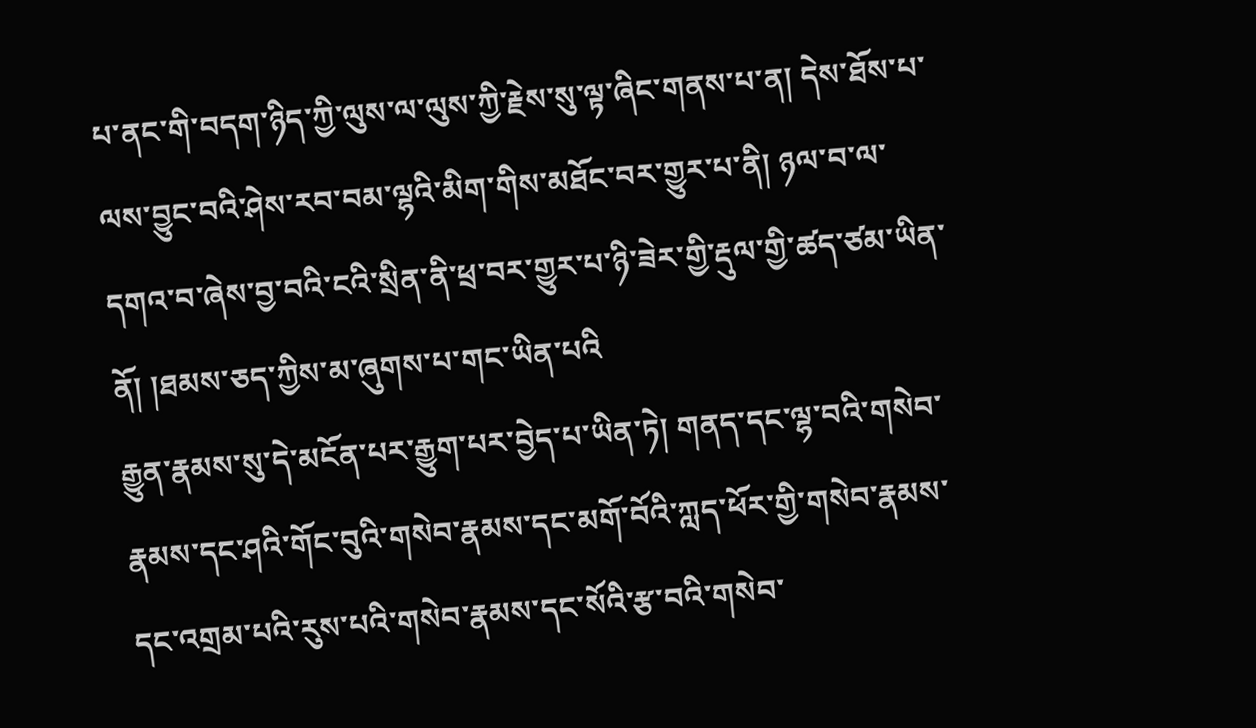པ་ནང་གི་བདག་ཉིད་ཀྱི་ལུས་ལ་ལུས་ཀྱི་རྗེས་སུ་ལྟ་ཞིང་གནས་པ་ན། དེས་ཐོས་པ་ལས་བྱུང་བའི་ཤེས་རབ་བམ་ལྷའི་མིག་གིས་མཐོང་བར་གྱུར་པ་ནི། ཉལ་བ་ལ་དགའ་བ་ཞེས་བྱ་བའི་ངའི་སྲིན་ནི་ཕྲ་བར་གྱུར་པ་ཉི་ཟེར་གྱི་རྡུལ་གྱི་ཚད་ཙམ་ཡིན་ནོ། །ཐམས་ཅད་ཀྱིས་མ་ཞུགས་པ་གང་ཡིན་པའི
རྒྱུན་རྣམས་སུ་དེ་མངོན་པར་རྒྱུག་པར་བྱེད་པ་ཡིན་ཏེ། གནད་དང་ལྷ་བའི་གསེབ་རྣམས་དང་ཤའི་གོང་བུའི་གསེབ་རྣམས་དང་མགོ་བོའི་ཀླད་ཕོར་གྱི་གསེབ་རྣམས་དང་འགྲམ་པའི་རུས་པའི་གསེབ་རྣམས་དང་སོའི་རྩ་བའི་གསེབ་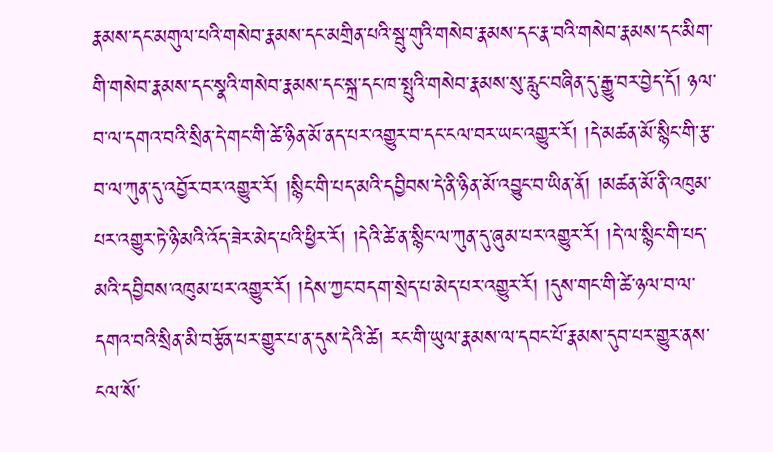རྣམས་དང་མགུལ་པའི་གསེབ་རྣམས་དང་མགྲིན་པའི་སྦུ་གུའི་གསེབ་རྣམས་དང་རྣ་བའི་གསེབ་རྣམས་དང་མིག་གི་གསེབ་རྣམས་དང་སྣའི་གསེབ་རྣམས་དང་སྐྲ་དང་ཁ་སྤུའི་གསེབ་རྣམས་སུ་རླུང་བཞིན་དུ་རྒྱུ་བར་བྱེད་དོ། ཉལ་བ་ལ་དགའ་བའི་སྲིན་དེ་གང་གི་ཚེ་ཉིན་མོ་ནད་པར་འགྱུར་བ་དང་ངལ་བར་ཡང་འགྱུར་རོ། །དེ་མཚན་མོ་སྙིང་གི་རྩ་བ་ལ་ཀུན་དུ་འབྱོར་བར་འགྱུར་རོ། །སྙིང་གི་པད་མའི་དབྱིབས་དེ་ནི་ཉིན་མོ་འབྱུང་བ་ཡིན་ནོ། །མཚན་མོ་ནི་འཁུམ་པར་འགྱུར་ཏེ་ཉི་མའི་འོད་ཟེར་མེད་པའི་ཕྱིར་རོ། །དེའི་ཚེ་ན་སྙིང་ལ་ཀུན་དུ་ཞུམ་པར་འགྱུར་རོ། །དེ་ལ་སྙིང་གི་པད་མའི་དབྱིབས་འཁུམ་པར་འགྱུར་རོ། །དེས་ཀྱང་བདག་སྲེད་པ་མེད་པར་འགྱུར་རོ། །དུས་གང་གི་ཚེ་ཉལ་བ་ལ་དགའ་བའི་སྲིན་མི་བརྩོན་པར་གྱུར་པ་ན་དུས་དེའི་ཚེ། རང་གི་ཡུལ་རྣམས་ལ་དབང་པོ་རྣམས་དུབ་པར་གྱུར་ནས་ངལ་སོ་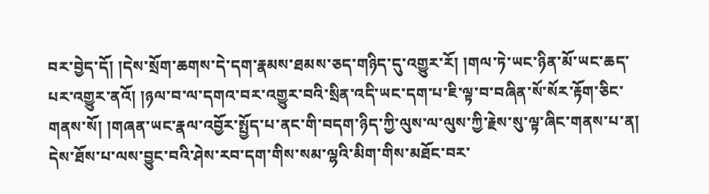བར་བྱེད་དོ། །དེས་སྲོག་ཆགས་དེ་དག་རྣམས་ཐམས་ཅད་གཉིད་དུ་འགྱུར་རོ། །གལ་ཏེ་ཡང་ཉིན་མོ་ཡང་ཆད་པར་འགྱུར་ནའོ། །ཉལ་བ་ལ་དགའ་བར་འགྱུར་བའི་སྲིན་འདི་ཡང་དག་པ་ཇི་ལྟ་བ་བཞིན་སོ་སོར་རྟོག་ཅིང་གནས་སོ། །གཞན་ཡང་རྣལ་འབྱོར་སྤྱོད་པ་ནང་གི་བདག་ཉིད་ཀྱི་ལུས་ལ་ལུས་ཀྱི་རྗེས་སུ་ལྟ་ཞིང་གནས་པ་ན། དེས་ཐོས་པ་ལས་བྱུང་བའི་ཤེས་རབ་དག་གིས་སམ་ལྷའི་མིག་གིས་མཐོང་བར་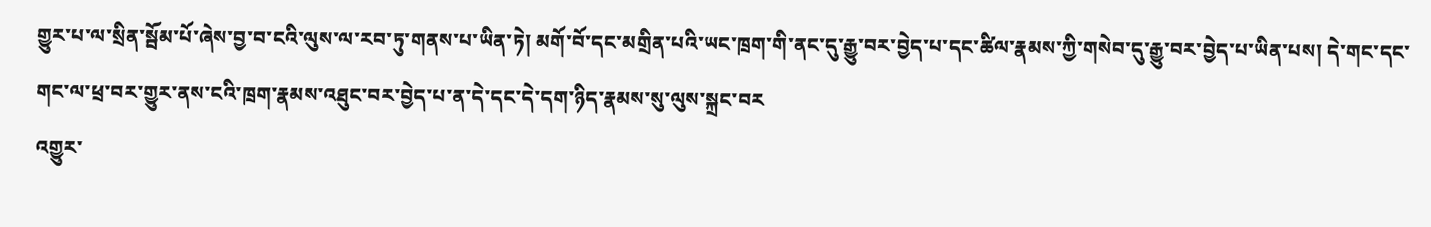གྱུར་པ་ལ་སྲིན་སྦོམ་པོ་ཞེས་བྱ་བ་ངའི་ལུས་ལ་རབ་ཏུ་གནས་པ་ཡིན་ཏེ། མགོ་བོ་དང་མགྲིན་པའི་ཡང་ཁྲག་གི་ནང་དུ་རྒྱུ་བར་བྱེད་པ་དང་ཚིལ་རྣམས་ཀྱི་གསེབ་དུ་རྒྱུ་བར་བྱེད་པ་ཡིན་པས། དེ་གང་དང་གང་ལ་ཕྲ་བར་གྱུར་ནས་ངའི་ཁྲག་རྣམས་འཐུང་བར་བྱེད་པ་ན་དེ་དང་དེ་དག་ཉིད་རྣམས་སུ་ལུས་སྐྲང་བར
འགྱུར་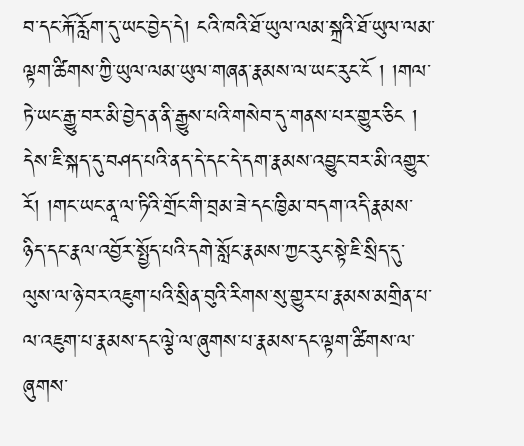བ་དང་རྐོ་རློག་དུ་ཡང་བྱེད་དེ། ངའི་ཁའི་ཐོ་ཡུལ་ལམ་སྐྲའི་ཐོ་ཡུལ་ལམ་ལྟག་ཚིགས་ཀྱི་ཡུལ་ལམ་ཡུལ་གཞན་རྣམས་ལ་ཡང་རུང་ངོ ། །གལ་ཏེ་ཡང་རྒྱུ་བར་མི་བྱེད་ན་ནི་རྒྱུས་པའི་གསེབ་དུ་གནས་པར་གྱུར་ཅིང ། དེས་ཇི་སྐད་དུ་བཤད་པའི་ནད་དེ་དང་དེ་དག་རྣམས་འབྱུང་བར་མི་འགྱུར་རོ། །གང་ཡང་ནཱ་ལ་ཏིའི་གྲོང་གི་བྲམ་ཟེ་དང་ཁྱིམ་བདག་འདི་རྣམས་ཉིད་དང་རྣལ་འབྱོར་སྤྱོད་པའི་དགེ་སློང་རྣམས་ཀྱང་རུང་སྟེ་ཇི་སྲིད་དུ་ལུས་ལ་ཉེ་བར་འཇུག་པའི་སྲིན་བུའི་རིགས་སུ་གྱུར་པ་རྣམས་མགྲིན་པ་ལ་འཇུག་པ་རྣམས་དང་ལྕེ་ལ་ཞུགས་པ་རྣམས་དང་ལྟག་ཚིགས་ལ་ཞུགས་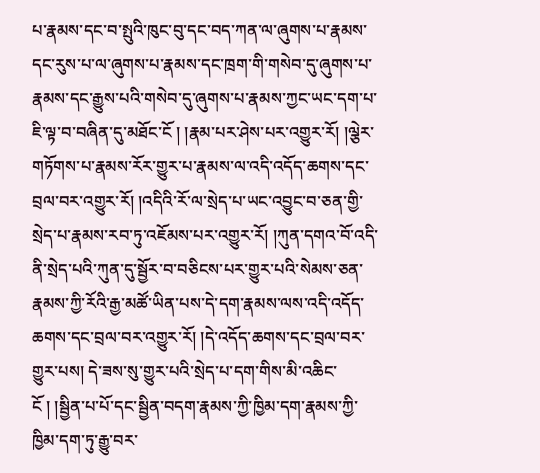པ་རྣམས་དང་བ་སྤུའི་ཁུང་བུ་དང་བད་ཀན་ལ་ཞུགས་པ་རྣམས་དང་རུས་པ་ལ་ཞུགས་པ་རྣམས་དང་ཁྲག་གི་གསེབ་དུ་ཞུགས་པ་རྣམས་དང་རྒྱུས་པའི་གསེབ་དུ་ཞུགས་པ་རྣམས་ཀྱང་ཡང་དག་པ་ཇི་ལྟ་བ་བཞིན་དུ་མཐོང་ངོ ། །རྣམ་པར་ཤེས་པར་འགྱུར་རོ། །ལྕེར་གཏོགས་པ་རྣམས་རོར་གྱུར་པ་རྣམས་ལ་འདི་འདོད་ཆགས་དང་བྲལ་བར་འགྱུར་རོ། །འདིའི་རོ་ལ་སྲེད་པ་ཡང་འབྱུང་བ་ཅན་གྱི་སྲེད་པ་རྣམས་རབ་ཏུ་འཇོམས་པར་འགྱུར་རོ། །ཀུན་དགའ་བོ་འདི་ནི་སྲེད་པའི་ཀུན་དུ་སྦྱོར་བ་བཅིངས་པར་གྱུར་པའི་སེམས་ཅན་རྣམས་ཀྱི་རོའི་རྒྱ་མཚོ་ཡིན་པས་དེ་དག་རྣམས་ལས་འདི་འདོད་ཆགས་དང་བྲལ་བར་འགྱུར་རོ། །དེ་འདོད་ཆགས་དང་བྲལ་བར་གྱུར་པས། དེ་ཟས་སུ་གྱུར་པའི་སྲེད་པ་དག་གིས་མི་འཆིང་ངོ ། །སྦྱིན་པ་པོ་དང་སྦྱིན་བདག་རྣམས་ཀྱི་ཁྱིམ་དག་རྣམས་ཀྱི་ཁྱིམ་དག་ཏུ་རྒྱུ་བར་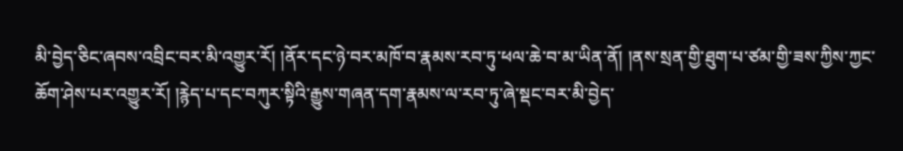མི་བྱེད་ཅིང་ཞབས་འབྲིང་བར་མི་འགྱུར་རོ། །ནོར་དང་ཉེ་བར་མཁོ་བ་རྣམས་རབ་ཏུ་ཕལ་ཆེ་བ་མ་ཡིན་ནོ། །ནས་སྲན་གྱི་ཐུག་པ་ཙམ་གྱི་ཟས་ཀྱིས་ཀྱང་ཆོག་ཤེས་པར་འགྱུར་རོ། །རྙེད་པ་དང་བཀུར་སྟིའི་རྒྱུས་གཞན་དག་རྣམས་ལ་རབ་ཏུ་ཞེ་སྡང་བར་མི་བྱེད་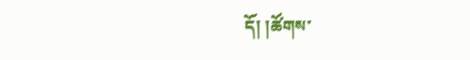དོ། །ཚོགས་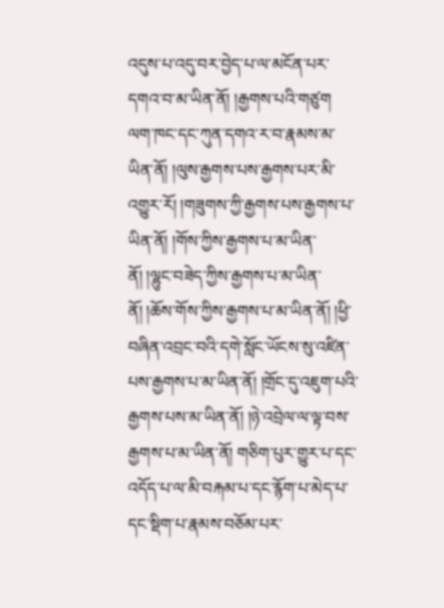འདུས་པ་འདུ་བར་བྱེད་པ་ལ་མངོན་པར་དགའ་བ་མ་ཡིན་ནོ། །རྒྱགས་པའི་གཙུག
ལག་ཁང་དང་ཀུན་དགའ་ར་བ་རྣམས་མ་ཡིན་ནོ། །ལུས་རྒྱགས་པས་རྒྱགས་པར་མི་འགྱུར་རོ། །གཟུགས་ཀྱི་རྒྱགས་པས་རྒྱགས་པ་ཡིན་ནོ། །གོས་ཀྱིས་རྒྱགས་པ་མ་ཡིན་ནོ། །ལྷུང་བཟེད་ཀྱིས་རྒྱགས་པ་མ་ཡིན་ནོ། །ཆོས་གོས་ཀྱིས་རྒྱགས་པ་མ་ཡིན་ནོ། །ཕྱི་བཞིན་འབྲང་བའི་དགེ་སློང་ཡོངས་སུ་འཛིན་པས་རྒྱགས་པ་མ་ཡིན་ནོ། །གྲོང་དུ་འཇུག་པའི་རྒྱགས་པས་མ་ཡིན་ནོ། །ཉེ་འབྲེལ་ལ་ལྟ་བས་རྒྱགས་པ་མ་ཡིན་ནོ། གཅིག་པུར་གྱུར་པ་དང་འདོད་པ་ལ་མི་བརྐམ་པ་དང་རྙོག་པ་མེད་པ་དང་སྡིག་པ་རྣམས་བཅོམ་པར་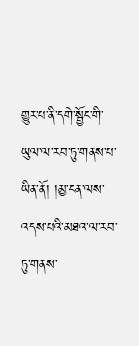གྱུར་པ་ནི་དགེ་སྦྱོང་གི་ཡུལ་ལ་རབ་ཏུ་གནས་པ་ཡིན་ནོ། །མྱ་ངན་ལས་འདས་པའི་མཐའ་ལ་རབ་ཏུ་གནས་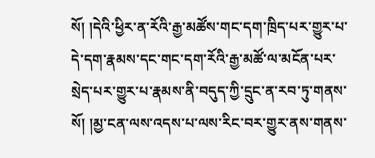སོ། །དེའི་ཕྱིར་ན་རོའི་རྒྱ་མཚོས་གང་དག་ཁྲིད་པར་གྱུར་པ་དེ་དག་རྣམས་དང་གང་དག་རོའི་རྒྱ་མཚོ་ལ་མངོན་པར་སྲེད་པར་གྱུར་པ་རྣམས་ནི་བདུད་ཀྱི་དྲུང་ན་རབ་ཏུ་གནས་སོ། །མྱ་ངན་ལས་འདས་པ་ལས་རིང་བར་གྱུར་ནས་གནས་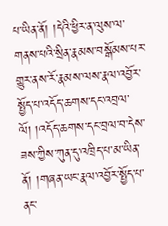པ་ཡིན་ནོ། །དེའི་ཕྱིར་ན་ལུས་ལ་གནས་པའི་སྲིན་རྣམས་བསྒོམས་པར་གྱུར་ནས་རོ་རྣམས་ལས་རྣལ་འབྱོར་སྤྱོད་པ་འདོད་ཆགས་དང་འབྲལ་ལོ། །འདོད་ཆགས་དང་བྲལ་བ་དེས་ཟས་ཀྱིས་ཀུན་དུ་འཁྲིད་པ་མ་ཡིན་ནོ། །གཞན་ཡང་རྣལ་འབྱོར་སྤྱོད་པ་ནང་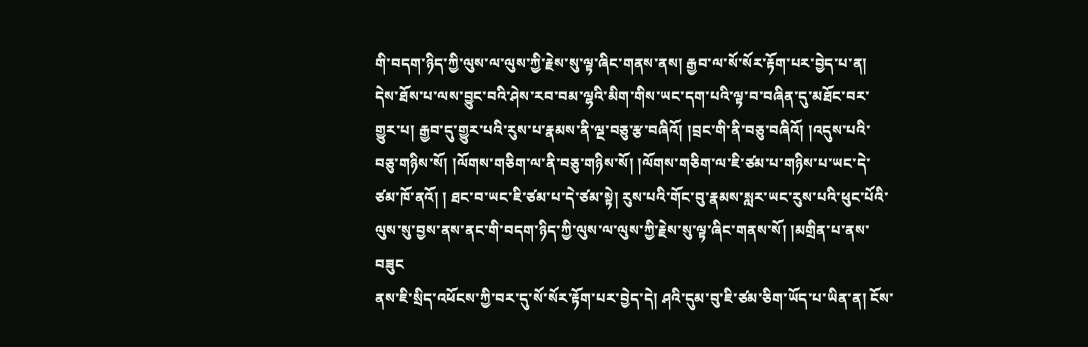གི་བདག་ཉིད་ཀྱི་ལུས་ལ་ལུས་ཀྱི་རྗེས་སུ་ལྟ་ཞིང་གནས་ནས། རྒྱབ་ལ་སོ་སོར་རྟོག་པར་བྱེད་པ་ན། དེས་ཐོས་པ་ལས་བྱུང་བའི་ཤེས་རབ་བམ་ལྷའི་མིག་གིས་ཡང་དག་པའི་ལྟ་བ་བཞིན་དུ་མཐོང་བར་གྱུར་པ། རྒྱབ་དུ་གྱུར་པའི་རུས་པ་རྣམས་ནི་ལྔ་བཅུ་རྩ་བཞིའོ། །བྲང་གི་ནི་བཅུ་བཞིའོ། །འདུས་པའི་བཅུ་གཉིས་སོ། །ལོགས་གཅིག་ལ་ནི་བཅུ་གཉིས་སོ། །ལོགས་གཅིག་ལ་ཇི་ཙམ་པ་གཉིས་པ་ཡང་དེ་ཙམ་ཁོ་ནའོ། ། ཐང་བ་ཡང་ཇི་ཙམ་པ་དེ་ཙམ་སྟེ། རུས་པའི་གོང་བུ་རྣམས་སླར་ཡང་རུས་པའི་ཕུང་པོའི་ལུས་སུ་བྱས་ནས་ནང་གི་བདག་ཉིད་ཀྱི་ལུས་ལ་ལུས་ཀྱི་རྗེས་སུ་ལྟ་ཞིང་གནས་སོ། །མགྲིན་པ་ནས་བཟུང
ནས་ཇི་སྲིད་འཕོངས་ཀྱི་བར་དུ་སོ་སོར་རྟོག་པར་བྱེད་དེ། ཤའི་དུམ་བུ་ཇི་ཙམ་ཅིག་ཡོད་པ་ཡིན་ན། ངོས་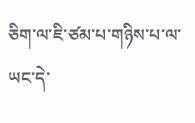ཅིག་ལ་ཇི་ཙམ་པ་གཉིས་པ་ལ་ཡང་དེ་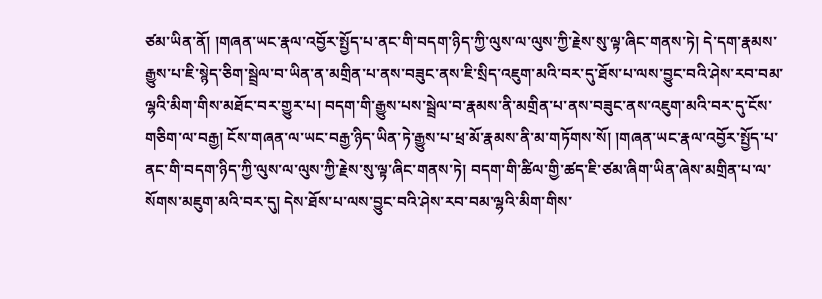ཙམ་ཡིན་ནོ། །གཞན་ཡང་རྣལ་འབྱོར་སྤྱོད་པ་ནང་གི་བདག་ཉིད་ཀྱི་ལུས་ལ་ལུས་ཀྱི་རྗེས་སུ་ལྟ་ཞིང་གནས་ཏེ། དེ་དག་རྣམས་རྒྱུས་པ་ཇི་སྙེད་ཅིག་སྦྲེལ་བ་ཡིན་ན་མགྲིན་པ་ནས་བཟུང་ནས་ཇི་སྲིད་འཇུག་མའི་བར་དུ་ཐོས་པ་ལས་བྱུང་བའི་ཤེས་རབ་བམ་ལྷའི་མིག་གིས་མཐོང་བར་གྱུར་པ། བདག་གི་རྒྱུས་པས་སྦྲེལ་བ་རྣམས་ནི་མགྲིན་པ་ནས་བཟུང་ནས་འཇུག་མའི་བར་དུ་ངོས་གཅིག་ལ་བརྒྱ། ངོས་གཞན་ལ་ཡང་བརྒྱ་ཉིད་ཡིན་ཏེ་རྒྱུས་པ་ཕྲ་མོ་རྣམས་ནི་མ་གཏོགས་སོ། །གཞན་ཡང་རྣལ་འབྱོར་སྤྱོད་པ་ནང་གི་བདག་ཉིད་ཀྱི་ལུས་ལ་ལུས་ཀྱི་རྗེས་སུ་ལྟ་ཞིང་གནས་ཏེ། བདག་གི་ཚིལ་གྱི་ཚད་ཇི་ཙམ་ཞིག་ཡིན་ཞེས་མགྲིན་པ་ལ་སོགས་མཇུག་མའི་བར་དུ། དེས་ཐོས་པ་ལས་བྱུང་བའི་ཤེས་རབ་བམ་ལྷའི་མིག་གིས་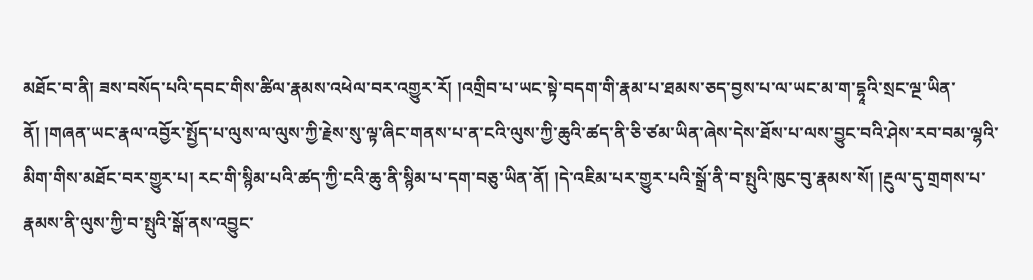མཐོང་བ་ནི། ཟས་བསོད་པའི་དབང་གིས་ཚིལ་རྣམས་འཕེལ་བར་འགྱུར་རོ། །འགྲིབ་པ་ཡང་སྟེ་བདག་གི་རྣམ་པ་ཐམས་ཅད་བྱས་པ་ལ་ཡང་མ་ག་དྷཱའི་སྲང་ལྔ་ཡིན་ནོ། །གཞན་ཡང་རྣལ་འབྱོར་སྤྱོད་པ་ལུས་ལ་ལུས་ཀྱི་རྗེས་སུ་ལྟ་ཞིང་གནས་པ་ན་ངའི་ལུས་ཀྱི་ཆུའི་ཚད་ནི་ཅི་ཙམ་ཡིན་ཞེས་དེས་ཐོས་པ་ལས་བྱུང་བའི་ཤེས་རབ་བམ་ལྷའི་མིག་གིས་མཐོང་བར་གྱུར་པ། རང་གི་སྙིམ་པའི་ཚད་ཀྱི་ངའི་ཆུ་ནི་སྙིམ་པ་དག་བཅུ་ཡིན་ནོ། །དེ་འཇིམ་པར་གྱུར་པའི་སྒྲོ་ནི་བ་སྤུའི་ཁུང་བུ་རྣམས་སོ། །རྔུལ་དུ་གྲགས་པ་རྣམས་ནི་ལུས་ཀྱི་བ་སྤུའི་སྒོ་ནས་འབྱུང་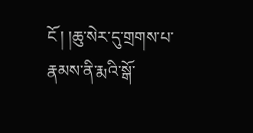ངོ ། །ཆུ་སེར་དུ་གྲགས་པ་རྣམས་ནི་རྨའི་སྒོ་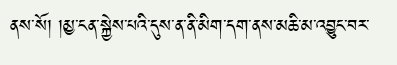ནས་སོ། །མྱ་ངན་སྐྱེས་པའི་དུས་ན་ནི་མིག་དག་ནས་མཆི་མ་འབྱུང་བར་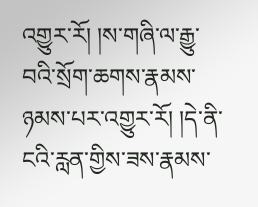འགྱུར་རོ། །ས་གཞི་ལ་རྒྱུ་བའི་སྲོག་ཆགས་རྣམས་ཉམས་པར་འགྱུར་རོ། །དེ་ནི་ངའི་རླན་གྱིས་ཟས་རྣམས་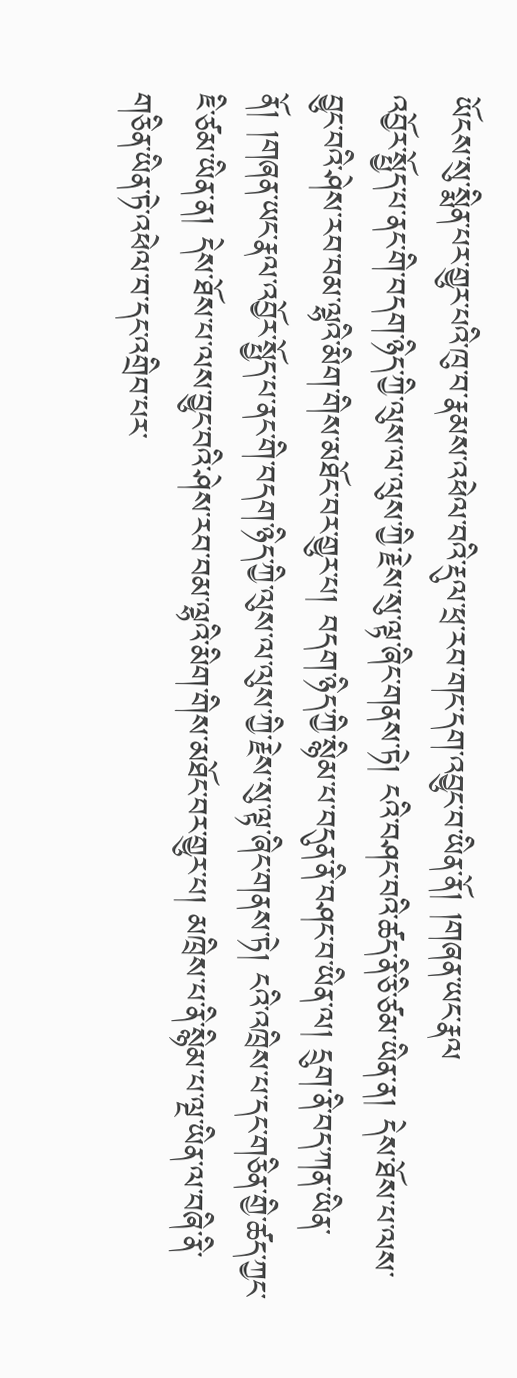ཡོངས་སུ་སྨིན་པར་གྱུར་པའི་ཁུ་བ་རྣམས་འཕེལ་བའི་རྡུལ་ཕྲ་རབ་གང་དག་འབྱུང་བ་ཡིན་ནོ། །གཞན་ཡང་རྣལ
འབྱོར་སྤྱོད་པ་ནང་གི་བདག་ཉིད་ཀྱི་ལུས་ལ་ལུས་ཀྱི་རྗེས་སུ་ལྟ་ཞིང་གནས་ཏེ། ངའི་བཤང་བའི་ཚད་ནི་ཅི་ཙམ་ཡིན་ན། དེས་ཐོས་པ་ལས་བྱུང་བའི་ཤེས་རབ་བམ་ལྷའི་མིག་གིས་མཐོང་བར་གྱུར་པ། བདག་ཉིད་ཀྱི་སྙིམ་པ་བདུན་ནི་བཤང་བ་ཡིན་ལ། དྲུག་ནི་བད་ཀན་ཡིན་ནོ། །གཞན་ཡང་རྣལ་འབྱོར་སྤྱོད་པ་ནང་གི་བདག་ཉིད་ཀྱི་ལུས་ལ་ལུས་ཀྱི་རྗེས་སུ་ལྟ་ཞིང་གནས་ཏེ། ངའི་འཁྲིས་པ་དང་གཅིན་གྱི་ཚད་ཀྱང་ཇི་ཙམ་ཡིན་ན། དེས་ཐོས་པ་ལས་བྱུང་བའི་ཤེས་རབ་བམ་ལྷའི་མིག་གིས་མཐོང་བར་གྱུར་པ། མཁྲིས་པ་ནི་སྙིམ་པ་ལྔ་ཡིན་ལ་བཞི་ནི་གཅིན་ཡིན་ཏེ་འཕེལ་བ་དང་འགྲིབ་པར་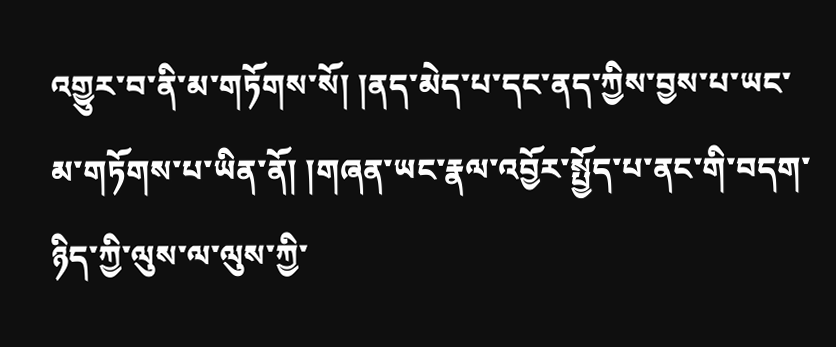འགྱུར་བ་ནི་མ་གཏོགས་སོ། །ནད་མེད་པ་དང་ནད་ཀྱིས་བྱས་པ་ཡང་མ་གཏོགས་པ་ཡིན་ནོ། །གཞན་ཡང་རྣལ་འབྱོར་སྤྱོད་པ་ནང་གི་བདག་ཉིད་ཀྱི་ལུས་ལ་ལུས་ཀྱི་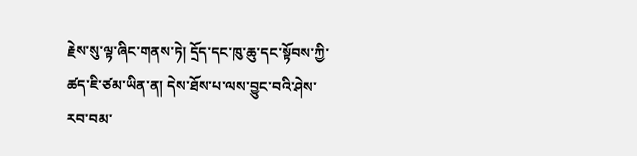རྗེས་སུ་ལྟ་ཞིང་གནས་ཏེ། དྲོད་དང་ཁུ་ཆུ་དང་སྟོབས་ཀྱི་ཚད་ཇི་ཙམ་ཡིན་ན། དེས་ཐོས་པ་ལས་བྱུང་བའི་ཤེས་རབ་བམ་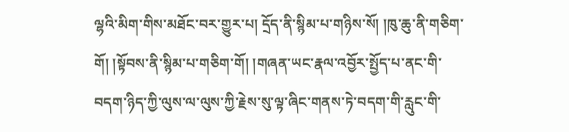ལྷའི་མིག་གིས་མཐོང་བར་གྱུར་པ། དྲོད་ནི་སྙིམ་པ་གཉིས་སོ། །ཁུ་ཆུ་ནི་གཅིག་གོ། །སྟོབས་ནི་སྙིམ་པ་གཅིག་གོ། །གཞན་ཡང་རྣལ་འབྱོར་སྤྱོད་པ་ནང་གི་བདག་ཉིད་ཀྱི་ལུས་ལ་ལུས་ཀྱི་རྗེས་སུ་ལྟ་ཞིང་གནས་ཏེ་བདག་གི་རླུང་གི་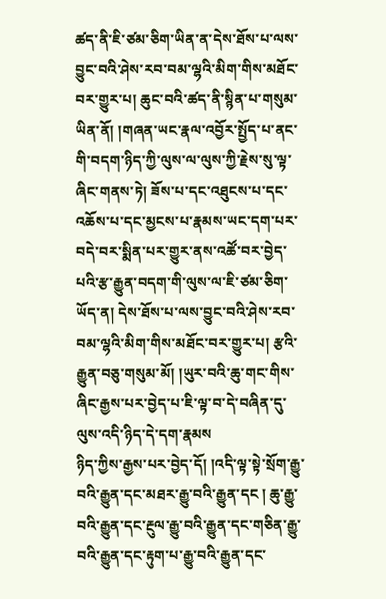ཚད་ནི་ཇི་ཙམ་ཅིག་ཡིན་ན་དེས་ཐོས་པ་ལས་བྱུང་བའི་ཤེས་རབ་བམ་ལྷའི་མིག་གིས་མཐོང་བར་གྱུར་པ། ཆུང་བའི་ཚད་ནི་སྙིན་པ་གསུམ་ཡིན་ནོ། །གཞན་ཡང་རྣལ་འབྱོར་སྤྱོད་པ་ནང་གི་བདག་ཉིད་ཀྱི་ལུས་ལ་ལུས་ཀྱི་རྗེས་སུ་ལྟ་ཞིང་གནས་ཏེ། ཟོས་པ་དང་འཐུངས་པ་དང་འཆོས་པ་དང་མྱངས་པ་རྣམས་ཡང་དག་པར་བདེ་བར་སྨིན་པར་གྱུར་ནས་འཚོ་བར་བྱེད་པའི་རྩ་རྒྱུན་བདག་གི་ལུས་ལ་ཇི་ཙམ་ཅིག་ཡོད་ན། དེས་ཐོས་པ་ལས་བྱུང་བའི་ཤེས་རབ་བམ་ལྷའི་མིག་གིས་མཐོང་བར་གྱུར་པ། རྩའི་རྒྱུན་བཅུ་གསུམ་མོ། །ཡུར་བའི་ཆུ་གང་གིས་ཞིང་རྒྱས་པར་བྱེད་པ་ཇི་ལྟ་བ་དེ་བཞིན་དུ་ལུས་འདི་ཉིད་དེ་དག་རྣམས
ཉིད་ཀྱིས་རྒྱས་པར་བྱེད་དོ། །འདི་ལྟ་སྟེ་སྲོག་རྒྱུ་བའི་རྒྱུན་དང་མཐར་རྒྱུ་བའི་རྒྱུན་དང ། ཆུ་རྒྱུ་བའི་རྒྱུན་དང་རྔུལ་རྒྱུ་བའི་རྒྱུན་དང་གཅིན་རྒྱུ་བའི་རྒྱུན་དང་རྟུག་པ་རྒྱུ་བའི་རྒྱུན་དང་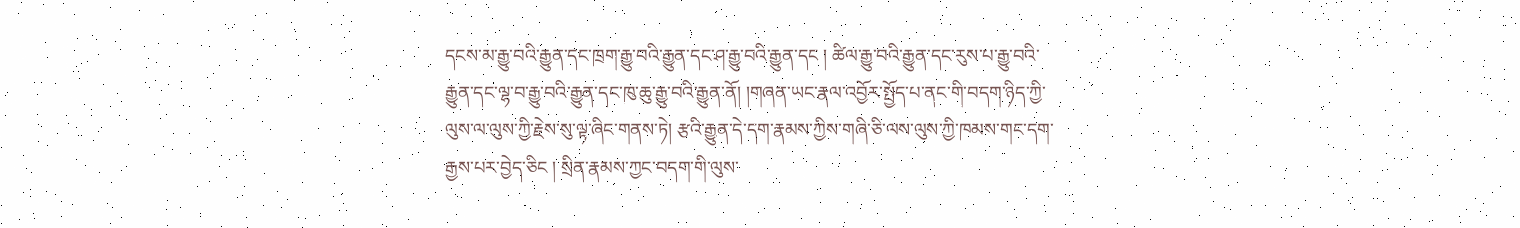དངས་མ་རྒྱུ་བའི་རྒྱུན་དང་ཁྲག་རྒྱུ་བའི་རྒྱུན་དང་ཤ་རྒྱུ་བའི་རྒྱུན་དང ། ཚིལ་རྒྱུ་བའི་རྒྱུན་དང་རུས་པ་རྒྱུ་བའི་རྒྱུན་དང་ལྷ་བ་རྒྱུ་བའི་རྒྱུན་དང་ཁུ་ཆུ་རྒྱུ་བའི་རྒྱུན་ནོ། །གཞན་ཡང་རྣལ་འབྱོར་སྤྱོད་པ་ནང་གི་བདག་ཉིད་ཀྱི་ལུས་ལ་ལུས་ཀྱི་རྗེས་སུ་ལྟ་ཞིང་གནས་ཏེ། རྩའི་རྒྱུན་དེ་དག་རྣམས་ཀྱིས་གཞི་ཅི་ལས་ལུས་ཀྱི་ཁམས་གང་དག་རྒྱས་པར་བྱེད་ཅིང ། སྲིན་རྣམས་ཀྱང་བདག་གི་ལུས་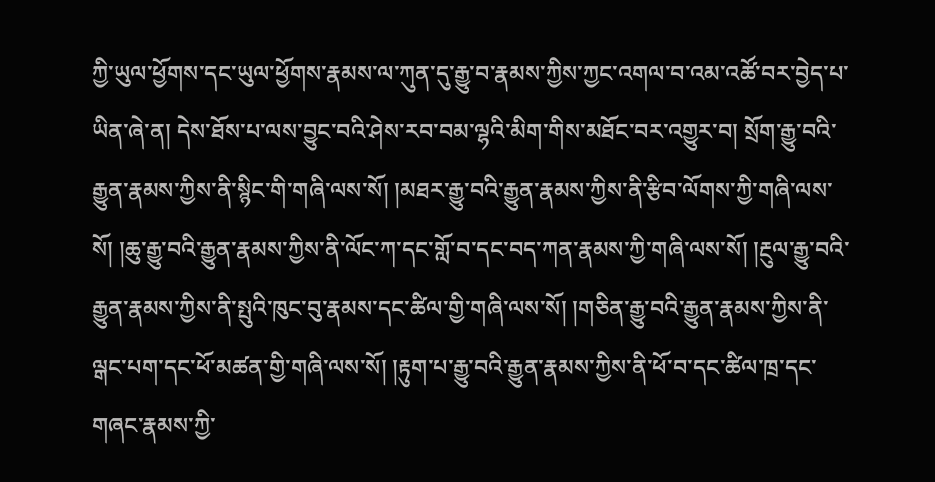ཀྱི་ཡུལ་ཕྱོགས་དང་ཡུལ་ཕྱོགས་རྣམས་ལ་ཀུན་དུ་རྒྱུ་བ་རྣམས་ཀྱིས་ཀྱང་འགལ་བ་འམ་འཚོ་བར་བྱེད་པ་ཡིན་ཞེ་ན། དེས་ཐོས་པ་ལས་བྱུང་བའི་ཤེས་རབ་བམ་ལྷའི་མིག་གིས་མཐོང་བར་འགྱུར་བ། སྲོག་རྒྱུ་བའི་རྒྱུན་རྣམས་ཀྱིས་ནི་སྙིང་གི་གཞི་ལས་སོ། །མཐར་རྒྱུ་བའི་རྒྱུན་རྣམས་ཀྱིས་ནི་རྩིབ་ལོགས་ཀྱི་གཞི་ལས་སོ། །ཆུ་རྒྱུ་བའི་རྒྱུན་རྣམས་ཀྱིས་ནི་ལོང་ཀ་དང་གློ་བ་དང་བད་ཀན་རྣམས་ཀྱི་གཞི་ལས་སོ། །རྔུལ་རྒྱུ་བའི་རྒྱུན་རྣམས་ཀྱིས་ནི་སྤུའི་ཁུང་བུ་རྣམས་དང་ཚིལ་གྱི་གཞི་ལས་སོ། །གཅིན་རྒྱུ་བའི་རྒྱུན་རྣམས་ཀྱིས་ནི་ལྒང་པག་དང་ཕོ་མཚན་གྱི་གཞི་ལས་སོ། །རྟུག་པ་རྒྱུ་བའི་རྒྱུན་རྣམས་ཀྱིས་ནི་ཕོ་བ་དང་ཚིལ་ཁྲ་དང་གཞང་རྣམས་ཀྱི་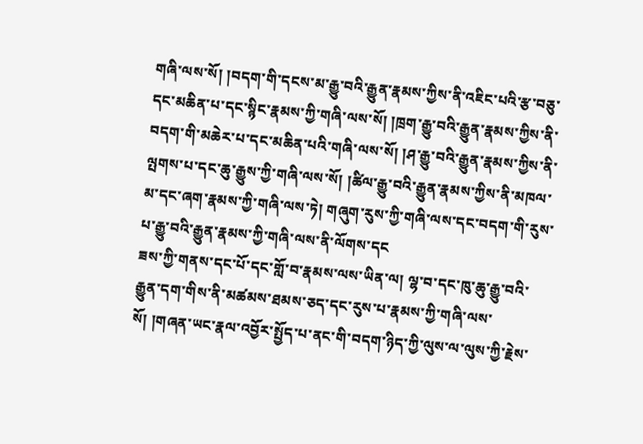གཞི་ལས་སོ། །བདག་གི་དངས་མ་རྒྱུ་བའི་རྒྱུན་རྣམས་ཀྱིས་ནི་འཇིང་པའི་རྩ་བཅུ་དང་མཆིན་པ་དང་སྙིང་རྣམས་ཀྱི་གཞི་ལས་སོ། །ཁྲག་རྒྱུ་བའི་རྒྱུན་རྣམས་ཀྱིས་ནི་བདག་གི་མཆེར་པ་དང་མཆིན་པའི་གཞི་ལས་སོ། །ཤ་རྒྱུ་བའི་རྒྱུན་རྣམས་ཀྱིས་ནི་ལྤགས་པ་དང་ཆུ་རྒྱུས་ཀྱི་གཞི་ལས་སོ། །ཚིལ་རྒྱུ་བའི་རྒྱུན་རྣམས་ཀྱིས་ནི་མཁལ་མ་དང་ཞག་རྣམས་ཀྱི་གཞི་ལས་ཏེ། གཞུག་རུས་ཀྱི་གཞི་ལས་དང་བདག་གི་རུས་པ་རྒྱུ་བའི་རྒྱུན་རྣམས་ཀྱི་གཞི་ལས་ནི་ལོགས་དང
ཟས་ཀྱི་གནས་དང་པོ་དང་གློ་བ་རྣམས་ལས་ཡིན་ལ། ལྷ་བ་དང་ཁུ་ཆུ་རྒྱུ་བའི་རྒྱུན་དག་གིས་ནི་མཚམས་ཐམས་ཅད་དང་རུས་པ་རྣམས་ཀྱི་གཞི་ལས་སོ། །གཞན་ཡང་རྣལ་འབྱོར་སྤྱོད་པ་ནང་གི་བདག་ཉིད་ཀྱི་ལུས་ལ་ལུས་ཀྱི་རྗེས་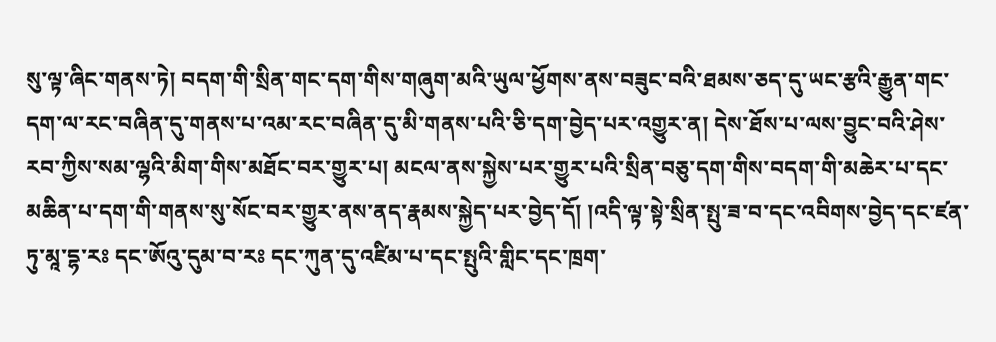སུ་ལྟ་ཞིང་གནས་ཏེ། བདག་གི་སྲིན་གང་དག་གིས་གཞུག་མའི་ཡུལ་ཕྱོགས་ནས་བཟུང་བའི་ཐམས་ཅད་དུ་ཡང་རྩའི་རྒྱུན་གང་དག་ལ་རང་བཞིན་དུ་གནས་པ་འམ་རང་བཞིན་དུ་མི་གནས་པའི་ཅི་དག་བྱེད་པར་འགྱུར་ན། དེས་ཐོས་པ་ལས་བྱུང་བའི་ཤེས་རབ་ཀྱིས་སམ་ལྷའི་མིག་གིས་མཐོང་བར་གྱུར་པ། མངལ་ནས་སྐྱེས་པར་གྱུར་པའི་སྲིན་བཅུ་དག་གིས་བདག་གི་མཆེར་པ་དང་མཆིན་པ་དག་གི་གནས་སུ་སོང་བར་གྱུར་ནས་ནད་རྣམས་སྐྱེད་པར་བྱེད་དོ། །འདི་ལྟ་སྟེ་སྲིན་སྤུ་ཟ་བ་དང་འབིགས་བྱེད་དང་ཛན་ཏུ་མཱ་དྷ་རཿ དང་ཨོའུ་དུམ་བ་རཿ དང་ཀུན་དུ་འཛིམ་པ་དང་སྤུའི་གླིང་དང་ཁྲག་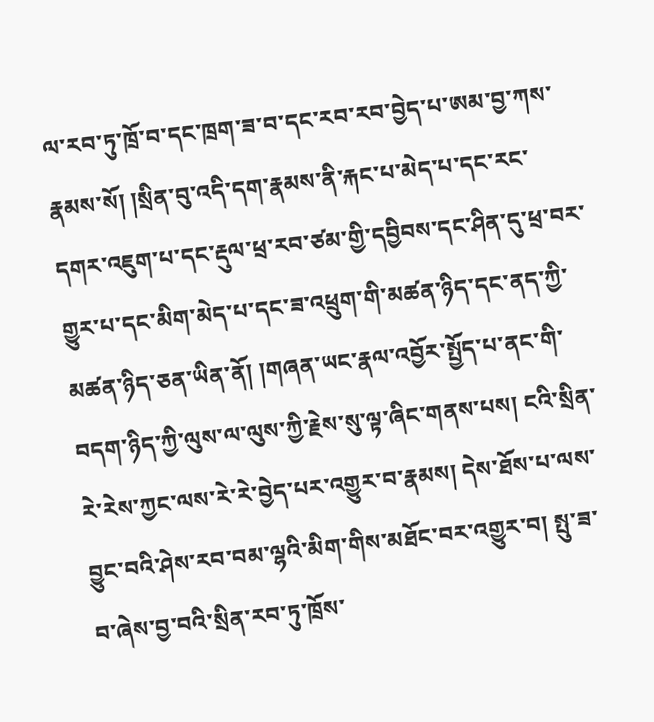ལ་རབ་ཏུ་ཁྲོ་བ་དང་ཁྲག་ཟ་བ་དང་རབ་རབ་བྱེད་པ་ཨམ་བྱ་ཀས་རྣམས་སོ། །སྲིན་བུ་འདི་དག་རྣམས་ནི་རྐང་པ་མེད་པ་དང་རང་དགར་འཇུག་པ་དང་རྡུལ་ཕྲ་རབ་ཙམ་གྱི་དབྱིབས་དང་ཤིན་དུ་ཕྲ་བར་གྱུར་པ་དང་མིག་མེད་པ་དང་ཟ་འཕྲུག་གི་མཚན་ཉིད་དང་ནད་ཀྱི་མཚན་ཉིད་ཅན་ཡིན་ནོ། །གཞན་ཡང་རྣལ་འབྱོར་སྤྱོད་པ་ནང་གི་བདག་ཉིད་ཀྱི་ལུས་ལ་ལུས་ཀྱི་རྗེས་སུ་ལྟ་ཞིང་གནས་པས། ངའི་སྲིན་རེ་རེས་ཀྱང་ལས་རེ་རེ་བྱེད་པར་འགྱུར་བ་རྣམས། དེས་ཐོས་པ་ལས་བྱུང་བའི་ཤེས་རབ་བམ་ལྷའི་མིག་གིས་མཐོང་བར་འགྱུར་བ། སྤུ་ཟ་བ་ཞེས་བྱ་བའི་སྲིན་རབ་ཏུ་ཁྲོས་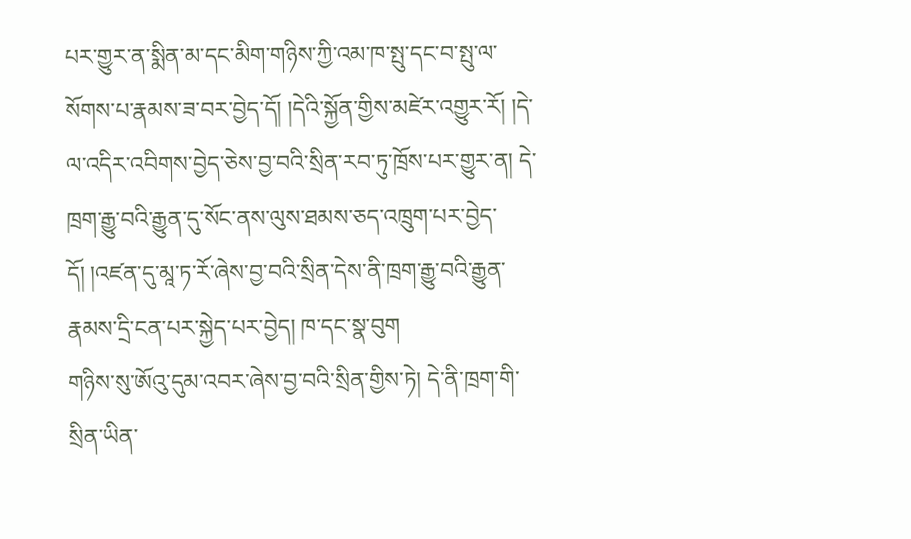པར་གྱུར་ན་སྨིན་མ་དང་མིག་གཉིས་ཀྱི་འམ་ཁ་སྤུ་དང་བ་སྤུ་ལ་སོགས་པ་རྣམས་ཟ་བར་བྱེད་དོ། །དེའི་སྐྱོན་གྱིས་མཛེར་འགྱུར་རོ། །དེ་ལ་འདིར་འབིགས་བྱེད་ཅེས་བྱ་བའི་སྲིན་རབ་ཏུ་ཁྲོས་པར་གྱུར་ན། དེ་ཁྲག་རྒྱུ་བའི་རྒྱུན་དུ་སོང་ནས་ལུས་ཐམས་ཅད་འཁྲུག་པར་བྱེད་དོ། །འཛན་དུ་མཱ་ཏ་རོ་ཞེས་བྱ་བའི་སྲིན་དེས་ནི་ཁྲག་རྒྱུ་བའི་རྒྱུན་རྣམས་དྲི་ངན་པར་སྐྱེད་པར་བྱེད། ཁ་དང་སྣ་བུག
གཉིས་སུ་ཨོའུ་དུམ་འབར་ཞེས་བྱ་བའི་སྲིན་གྱིས་ཏེ། དེ་ནི་ཁྲག་གི་སྲིན་ཡིན་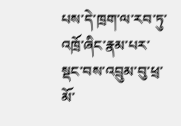པས་དེ་ཁྲག་ལ་རབ་ཏུ་འཁྲོ་ཞིང་རྣམ་པར་སྡང་བས་འབྲུམ་བུ་ཕྲ་མོ་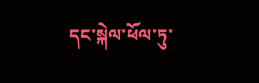དང་སྐེལ་ཕོལ་ཏུ་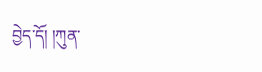བྱེད་དོ། །ཀུན་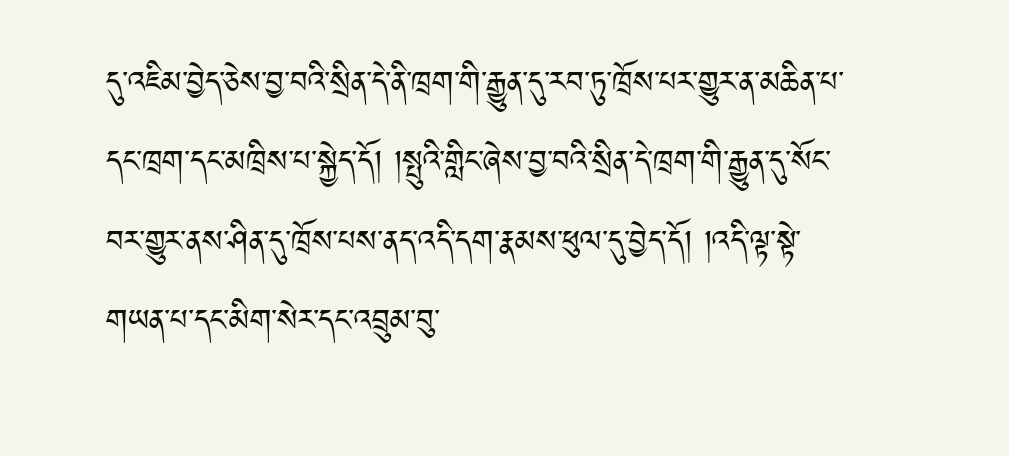དུ་འཇིམ་བྱེད་ཅེས་བྱ་བའི་སྲིན་དེ་ནི་ཁྲག་གི་རྒྱུན་དུ་རབ་ཏུ་ཁྲོས་པར་གྱུར་ན་མཆིན་པ་དང་ཁྲག་དང་མཁྲིས་པ་སྐྱེད་དོ། །སྤུའི་གླིང་ཞེས་བྱ་བའི་སྲིན་དེ་ཁྲག་གི་རྒྱུན་དུ་སོང་བར་གྱུར་ནས་ཤིན་དུ་ཁྲོས་པས་ནད་འདི་དག་རྣམས་ཕུལ་དུ་བྱེད་དོ། །འདི་ལྟ་སྟེ་གཡན་པ་དང་མིག་སེར་དང་འབྲུམ་བུ་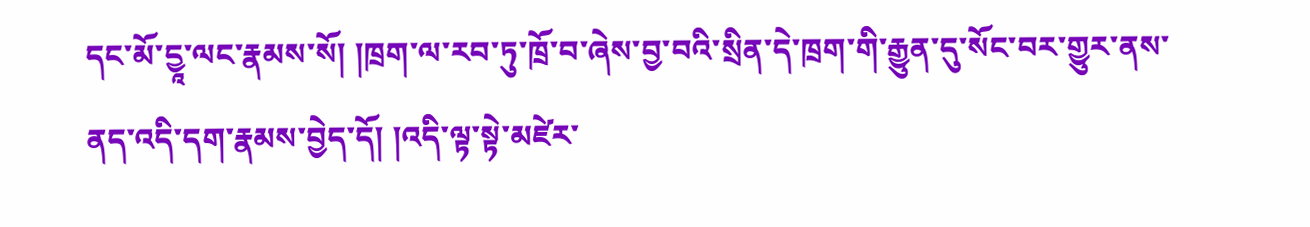དང་མོ་དྱཱ་ལང་རྣམས་སོ། །ཁྲག་ལ་རབ་ཏུ་ཁྲོ་བ་ཞེས་བྱ་བའི་སྲིན་དེ་ཁྲག་གི་རྒྱུན་དུ་སོང་བར་གྱུར་ནས་ནད་འདི་དག་རྣམས་བྱེད་དོ། །འདི་ལྟ་སྟེ་མཛེར་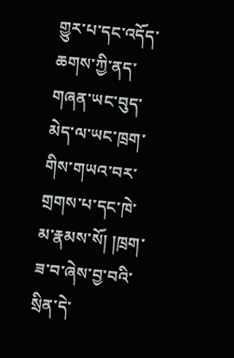གྱུར་པ་དང་འདོད་ཆགས་ཀྱི་ནད་གཞན་ཡང་བུད་མེད་ལ་ཡང་ཁྲག་གིས་གཡའ་བར་གྲགས་པ་དང་ཁེ་མ་རྣམས་སོ། །ཁྲག་ཟ་བ་ཞེས་བྱ་བའི་སྲིན་དེ་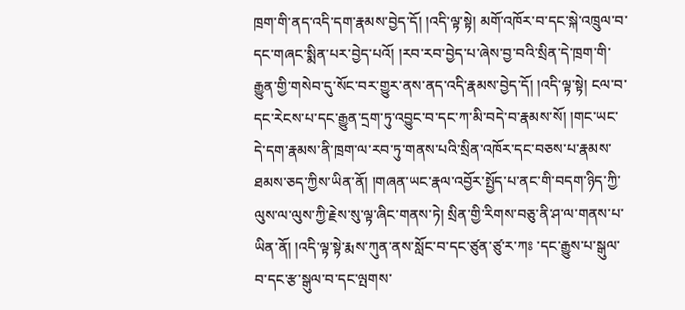ཁྲག་གི་ནད་འདི་དག་རྣམས་བྱེད་དོ། །འདི་ལྟ་སྟེ། མགོ་འཁོར་བ་དང་སྐེ་འཁྲུལ་བ་དང་གཞང་སྨིན་པར་བྱེད་པའོ། །རབ་རབ་བྱེད་པ་ཞེས་བྱ་བའི་སྲིན་དེ་ཁྲག་གི་རྒྱུན་གྱི་གསེབ་དུ་སོང་བར་གྱུར་ནས་ནད་འདི་རྣམས་བྱེད་དོ། །འདི་ལྟ་སྟེ། ངལ་བ་དང་རེངས་པ་དང་རྒྱུན་དྲག་ཏུ་འབྱུང་བ་དང་ཀ་མི་བདེ་བ་རྣམས་སོ། །གང་ཡང་དེ་དག་རྣམས་ནི་ཁྲག་ལ་རབ་ཏུ་གནས་པའི་སྲིན་འཁོར་དང་བཅས་པ་རྣམས་ཐམས་ཅད་ཀྱིས་ཡིན་ནོ། །གཞན་ཡང་རྣལ་འབྱོར་སྤྱོད་པ་ནང་གི་བདག་ཉིད་ཀྱི་ལུས་ལ་ལུས་ཀྱི་རྗེས་སུ་ལྟ་ཞིང་གནས་ཏེ། སྲིན་གྱི་རིགས་བཅུ་ནི་ཤ་ལ་གནས་པ་ཡིན་ནོ། །འདི་ལྟ་སྟེ་རྨས་ཀུན་ནས་སློང་བ་དང་ཙུན་ཙུ་ར་ཀཿ ་དང་རྒྱུས་པ་སྒུལ་བ་དང་རྩ་སྒུལ་བ་དང་ལྤགས་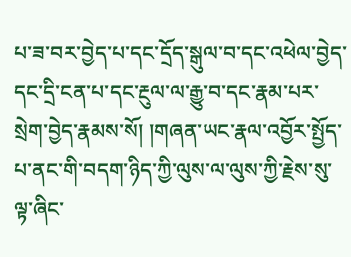པ་ཟ་བར་བྱེད་པ་དང་དྲོད་སྒུལ་བ་དང་འཕེལ་བྱེད་དང་དྲི་ངན་པ་དང་རྔུལ་ལ་རྒྱུ་བ་དང་རྣམ་པར་སྲེག་བྱེད་རྣམས་སོ། །གཞན་ཡང་རྣལ་འབྱོར་སྤྱོད་པ་ནང་གི་བདག་ཉིད་ཀྱི་ལུས་ལ་ལུས་ཀྱི་རྗེས་སུ་ལྟ་ཞིང་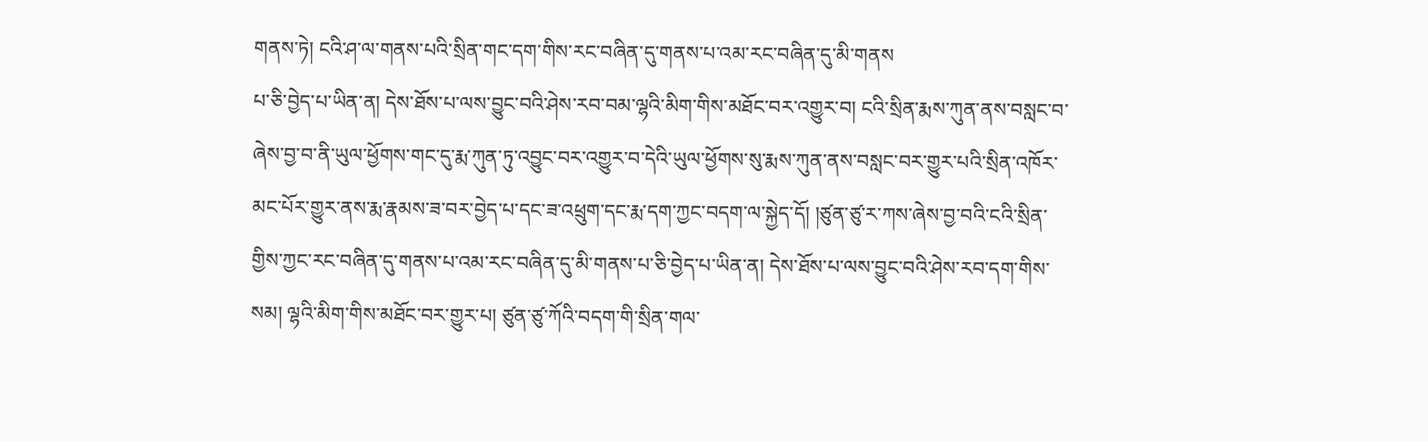གནས་ཏེ། ངའི་ཤ་ལ་གནས་པའི་སྲིན་གང་དག་གིས་རང་བཞིན་དུ་གནས་པ་འམ་རང་བཞིན་དུ་མི་གནས
པ་ཅི་བྱེད་པ་ཡིན་ན། དེས་ཐོས་པ་ལས་བྱུང་བའི་ཤེས་རབ་བམ་ལྷའི་མིག་གིས་མཐོང་བར་འགྱུར་བ། ངའི་སྲིན་རྨས་ཀུན་ནས་བསླང་བ་ཞེས་བྱ་བ་ནི་ཡུལ་ཕྱོགས་གང་དུ་རྨ་ཀུན་ཏུ་འབྱུང་བར་འགྱུར་བ་དེའི་ཡུལ་ཕྱོགས་སུ་རྨས་ཀུན་ནས་བསླང་བར་གྱུར་པའི་སྲིན་འཁོར་མང་པོར་གྱུར་ནས་རྨ་རྣམས་ཟ་བར་བྱེད་པ་དང་ཟ་འཕྲུག་དང་རྨ་དག་ཀྱང་བདག་ལ་སྐྱེད་དོ། །ཙུན་ཙུ་ར་ཀས་ཞེས་བྱ་བའི་ངའི་སྲིན་གྱིས་ཀྱང་རང་བཞིན་དུ་གནས་པ་འམ་རང་བཞིན་དུ་མི་གནས་པ་ཅི་བྱེད་པ་ཡིན་ན། དེས་ཐོས་པ་ལས་བྱུང་བའི་ཤེས་རབ་དག་གིས་སམ། ལྷའི་མིག་གིས་མཐོང་བར་གྱུར་པ། ཙུན་ཙུ་ཀོའི་བདག་གི་སྲིན་གལ་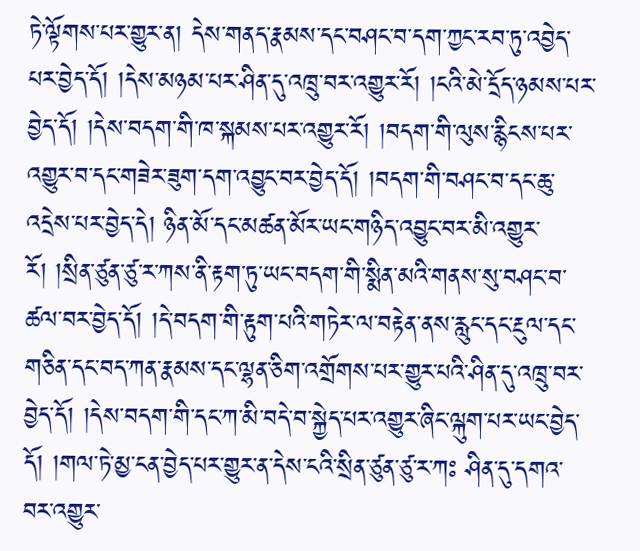ཏེ་ལྟོགས་པར་གྱུར་ན། དེས་གནད་རྣམས་དང་བཤང་བ་དག་ཀྱང་རབ་ཏུ་འབྱེད་པར་བྱེད་དོ། །དེས་མཉམ་པར་ཤིན་དུ་འཁྲུ་བར་འགྱུར་རོ། །ངའི་མེ་དྲོད་ཉམས་པར་བྱེད་དོ། །དེས་བདག་གི་ཁ་སྐམས་པར་འགྱུར་རོ། །བདག་གི་ལུས་རྙིངས་པར་འགྱུར་བ་དང་གཟེར་ཟུག་དག་འབྱུང་བར་བྱེད་དོ། །བདག་གི་བཤང་བ་དང་ཆུ་འདྲེས་པར་བྱེད་དེ། ཉིན་མོ་དང་མཚན་མོར་ཡང་གཉིད་འབྱུང་བར་མི་འགྱུར་རོ། །སྲིན་ཙུན་ཙུ་ར་ཀས་ནི་རྟག་ཏུ་ཡང་བདག་གི་སྨིན་མའི་གནས་སུ་བཤང་བ་ཚལ་བར་བྱེད་དོ། །དེ་བདག་གི་རྟུག་པའི་གཏེར་ལ་བརྟེན་ནས་རླུང་དང་རྔུལ་དང་གཅིན་དང་བད་ཀན་རྣམས་དང་ལྷན་ཅིག་འགྲོགས་པར་གྱུར་པའི་ཤིན་དུ་འཁྲུ་བར་བྱེད་དོ། །དེས་བདག་གི་དང་ཀ་མི་བདེ་བ་སྐྱེད་པར་འགྱུར་ཞིང་ལྐུག་པར་ཡང་བྱེད་དོ། །གལ་ཏེ་མྱ་ངན་བྱེད་པར་གྱུར་ན་དེས་ངའི་སྲིན་ཙུན་ཙུ་ར་ཀཿ ཤིན་དུ་དགའ་བར་འགྱུར་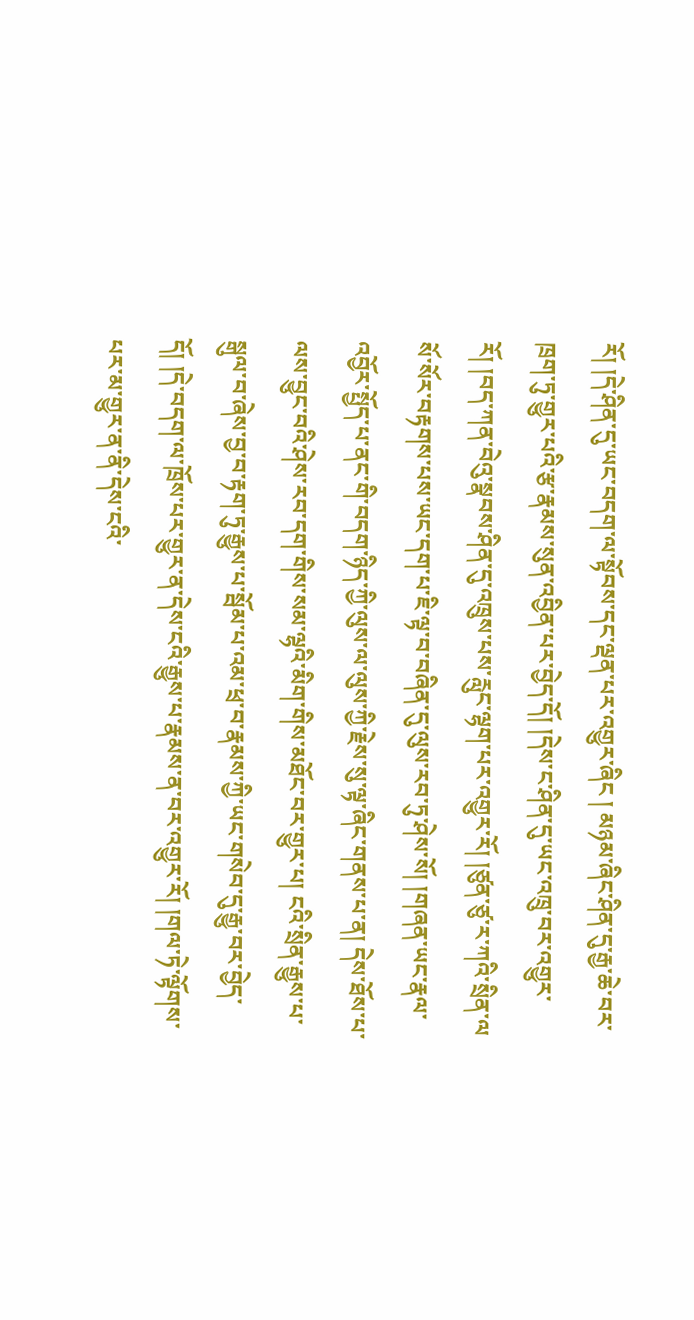རོ། །དེ་ཤིན་དུ་ཡང་བདག་ལ་སྟོབས་དང་ལྡན་པར་འགྱུར་ཞིང ། མཉམ་ཞིང་ཤིན་དུ་རྒྱ་ཆེ་བར་ཁྲག་ཏུ་གྱུར་པའི་རྩ་རྣམས་སུན་འབྱིན་པར་བྱེད་དོ། །དེས་ང་ཤིན་དུ་ཡང་འཁྲུ་བར་འགྱུར་རོ། །བད་ཀན་བེའུ་སྣབས་ཤིན་དུ་འཁྲུས་པས་རླུང་ལྷག་པར་འགྱུར་རོ། །ཙུན་ཙུ་ར་ཀའི་སྲིན་ལ
སོ་སོར་བརྟགས་པས་ཡང་དག་པ་ཇི་ལྟ་བ་བཞིན་དུ་ལུས་རབ་ཏུ་ཤེས་སོ། །གཞན་ཡང་རྣལ་འབྱོར་སྤྱོད་པ་ནང་གི་བདག་ཉིད་ཀྱི་ལུས་ལ་ལུས་ཀྱི་རྗེས་སུ་ལྟ་ཞིང་གནས་པ་ན། དེས་ཐོས་པ་ལས་བྱུང་བའི་ཤེས་རབ་དག་གིས་སམ་ལྷའི་མིག་གིས་མཐོང་བར་གྱུར་པ། ངའི་སྲིན་རྒྱུས་པ་སྒུལ་བ་ཞེས་བྱ་བ་རྟག་ཏུ་རྒྱུས་པ་སྦོམ་པ་འམ་ཕྲ་བ་རྣམས་ཀྱི་ཡང་གསེབ་དུ་རྒྱུ་བར་བྱེད་དོ། །དེ་བདག་ལ་ཁྲོས་པར་གྱུར་ན་དེས་ངའི་རྒྱུས་པ་རྣམས་ན་བར་འགྱུར་རོ། །གལ་ཏེ་ལྟོགས་པར་མ་གྱུར་ན་ནི་དེས་ངའི་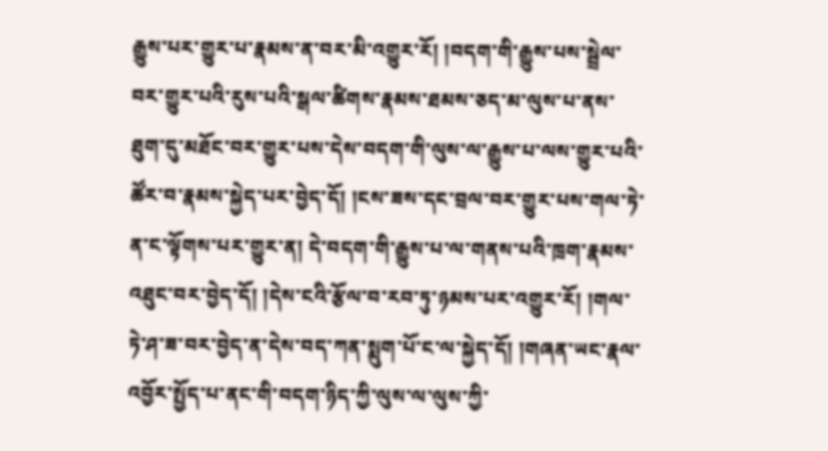རྒྱུས་པར་གྱུར་པ་རྣམས་ན་བར་མི་འགྱུར་རོ། །བདག་གི་རྒྱུས་པས་སྦྲེལ་བར་གྱུར་པའི་རུས་པའི་སྒལ་ཚིགས་རྣམས་ཐམས་ཅད་མ་ལུས་པ་ནས་ཐུག་དུ་མཐོང་བར་གྱུར་པས་དེས་བདག་གི་ལུས་ལ་རྒྱུས་པ་ལས་གྱུར་པའི་ཚོར་བ་རྣམས་སྐྱེད་པར་བྱེད་དོ། །ངས་ཟས་དང་བྲལ་བར་གྱུར་པས་གལ་ཏེ་ན་ང་ལྟོགས་པར་གྱུར་ན། དེ་བདག་གི་རྒྱུས་པ་ལ་གནས་པའི་ཁྲག་རྣམས་འཐུང་བར་བྱེད་དོ། །དེས་ངའི་རྩོལ་བ་རབ་ཏུ་ཉམས་པར་འགྱུར་རོ། །གལ་ཏེ་ཤ་ཟ་བར་བྱེད་ན་དེས་བད་ཀན་སྨུག་པོ་ང་ལ་སྐྱེད་དོ། །གཞན་ཡང་རྣལ་འབྱོར་སྤྱོད་པ་ནང་གི་བདག་ཉིད་ཀྱི་ལུས་ལ་ལུས་ཀྱི་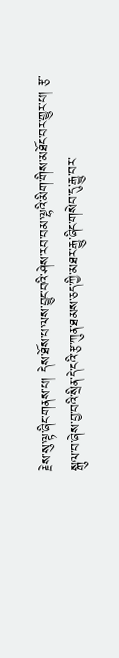རྗེས་སུ་ལྟ་ཞིང་གནས་པ། དེས་ཐོས་པ་ལས་བྱུང་བའི་ཤེས་རབ་བམ་ལྷའི་མིག་གིས་མཐོང་བར་གྱུར་པ། རྩ་སྒུལ་བ་ཞེས་བྱ་བའི་སྲིན་དེ་ངའི་རྩ་ཀུན་ཐམས་ཅད་ཀྱི་མཐར་རྒྱུ་ཞིང་གསེབ་དུ་རྒྱུ་བར་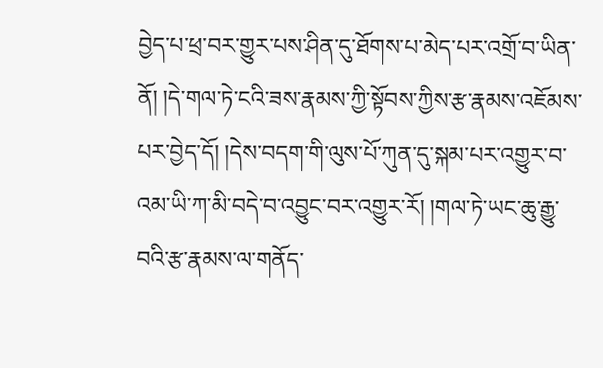བྱེད་པ་ཕྲ་བར་གྱུར་པས་ཤིན་དུ་ཐོགས་པ་མེད་པར་འགྲོ་བ་ཡིན་ནོ། །དེ་གལ་ཏེ་ངའི་ཟས་རྣམས་ཀྱི་སྟོབས་ཀྱིས་རྩ་རྣམས་འཇོམས་པར་བྱེད་དོ། །དེས་བདག་གི་ལུས་པོ་ཀུན་དུ་སྐམ་པར་འགྱུར་བ་འམ་ཡི་ཀ་མི་བདེ་བ་འབྱུང་བར་འགྱུར་རོ། །གལ་ཏེ་ཡང་ཆུ་རྒྱུ་བའི་རྩ་རྣམས་ལ་གནོད་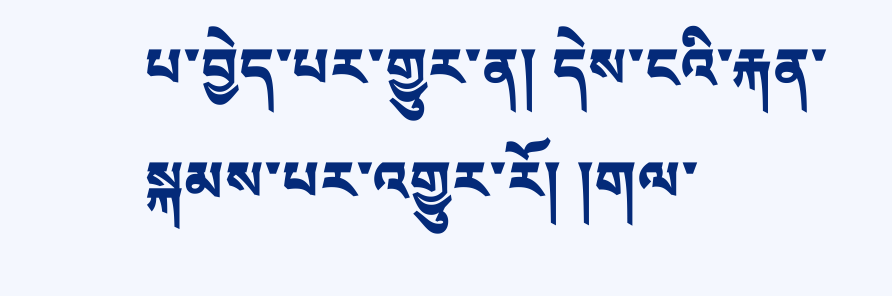པ་བྱེད་པར་གྱུར་ན། དེས་ངའི་རྐན་སྐམས་པར་འགྱུར་རོ། །གལ་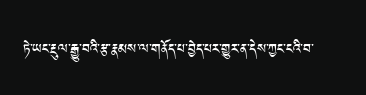ཏེ་ཡང་རྔུལ་རྒྱུ་བའི་རྩ་རྣམས་ལ་གནོད་པ་བྱེད་པར་གྱུར་ན་དེས་ཀྱང་ངའི་བ་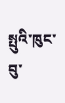སྤུའི་ཁུང་བུ་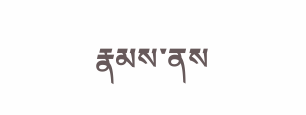རྣམས་ནས